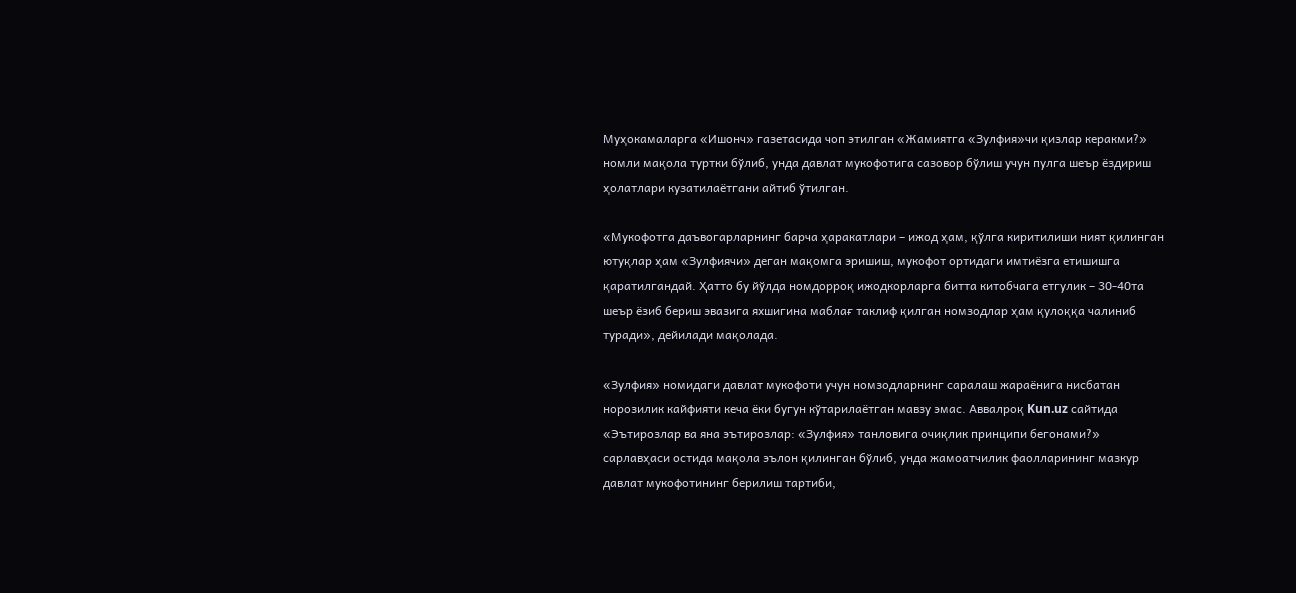Муҳокамаларга «Ишонч» газетасида чоп этилган «Жамиятга «Зулфия»чи қизлар керакми?» номли мақола туртки бўлиб, унда давлат мукофотига сазовор бўлиш учун пулга шеър ёздириш ҳолатлари кузатилаётгани айтиб ўтилган.

«Мукофотга даъвогарларнинг барча ҳаракатлари – ижод ҳам, қўлга киритилиши ният қилинган ютуқлар ҳам «Зулфиячи» деган мақомга эришиш, мукофот ортидаги имтиёзга етишишга қаратилгандай. Ҳатто бу йўлда номдорроқ ижодкорларга битта китобчага етгулик – 30-40та шеър ёзиб бериш эвазига яхшигина маблағ таклиф қилган номзодлар ҳам қулоққа чалиниб туради», дейилади мақолада.

«Зулфия» номидаги давлат мукофоти учун номзодларнинг саралаш жараёнига нисбатан норозилик кайфияти кеча ёки бугун кўтарилаётган мавзу эмас. Аввалроқ Kun.uz сайтида «Эътирозлар ва яна эътирозлар: «Зулфия» танловига очиқлик принципи бегонами?» сарлавҳаси остида мақола эълон қилинган бўлиб, унда жамоатчилик фаолларининг мазкур давлат мукофотининг берилиш тартиби,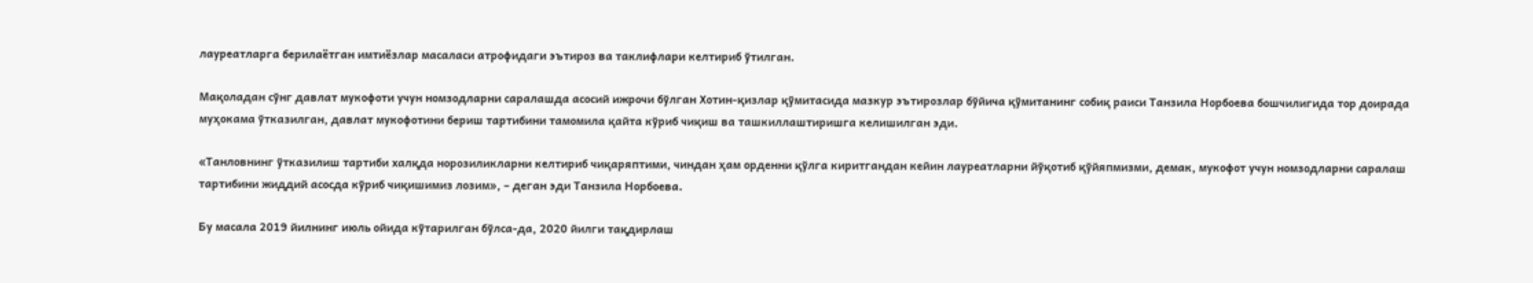лауреатларга берилаётган имтиёзлар масаласи атрофидаги эътироз ва таклифлари келтириб ўтилган.

Мақоладан сўнг давлат мукофоти учун номзодларни саралашда асосий ижрочи бўлган Хотин-қизлар қўмитасида мазкур эътирозлар бўйича қўмитанинг собиқ раиси Танзила Норбоева бошчилигида тор доирада муҳокама ўтказилган, давлат мукофотини бериш тартибини тамомила қайта кўриб чиқиш ва ташкиллаштиришга келишилган эди.

«Танловнинг ўтказилиш тартиби халқда норозиликларни келтириб чиқаряптими, чиндан ҳам орденни қўлга киритгандан кейин лауреатларни йўқотиб қўйяпмизми, демак, мукофот учун номзодларни саралаш тартибини жиддий асосда кўриб чиқишимиз лозим», – деган эди Танзила Норбоева.

Бу масала 2019 йилнинг июль ойида кўтарилган бўлса-да, 2020 йилги тақдирлаш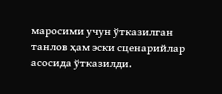маросими учун ўтказилган танлов ҳам эски сценарийлар асосида ўтказилди.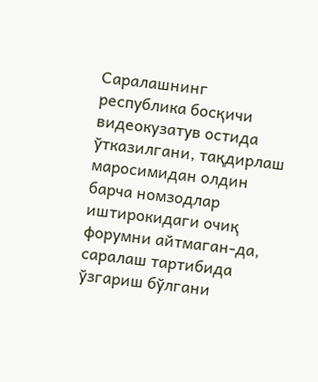Саралашнинг республика босқичи видеокузатув остида ўтказилгани, тақдирлаш маросимидан олдин барча номзодлар иштирокидаги очиқ форумни айтмаган-да, саралаш тартибида ўзгариш бўлгани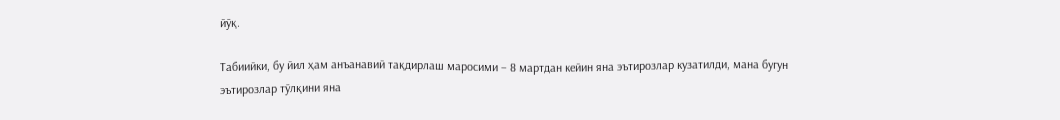йўқ.

Табиийки, бу йил ҳам анъанавий тақдирлаш маросими – 8 мартдан кейин яна эътирозлар кузатилди, мана бугун эътирозлар тўлқини яна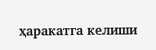ҳаракатга келиши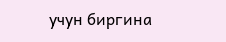учун биргина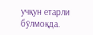учқун етарли бўлмоқда.